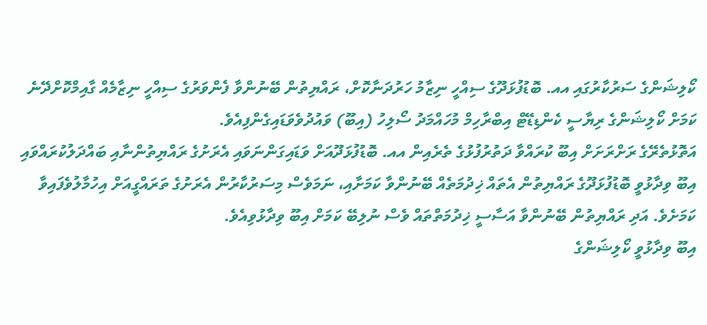ކޯލިޝަންގެ ސަރުކާރުގައި އއ. ބޮޑުފުޅަދޫގެ ސިއްހީ ނިޒާމު ހަރުދަނާކޮށް، ރައްޔިތުން ބޭނުންވާ ފެންވަރުގެ ސިއްހީ ނިޒާމެއް ގާއިމްކޮށްދޭނެ ކަމަށް ކޯލިޝަންގެ ރިޔާސީ ކެންޑިޑޭޓް އިބްރާހިމް މުހައްމަދު ސޯލިހު (އިބޫ) ވައުދުވެވަޑައިގެންފިއެވެ.
އަތޮޅުތެރޭގެ ރަށްރަށަށް އިބޫ ކުރައްވާ ދަތުރުފުޅުގެ ތެރެއިން އއ. ބޮޑުފުޅަދޫއަށް ވަޑައިގަންނަވައި އެރަށުގެ ރައްޔިތުންނާއި ބައްދަލުކުރައްވައި އިބޫ ވިދާޅުވީ ބޮޑުފުޅަދޫގެ ރައްޔިތުން އެތައް ޚިދުމަތެއް ބޭނުންވާ ކަމަށާއި، ނަމަވެސް މިސަރުކާރުން އެރަށުގެ ތަރައްގީއަށް އިހުމާލުވެފައިވާ ކަމަށެވެ. އަދި ރައްޔިތުން ބޭނުންވާ އަސާސީ ޚިދުމަތްތައް ވެސް ނުލިބޭ ކަމަށް އިބޫ ވިދާޅުވިއެވެ.
އިބޫ ވިދާޅުވީ ކޯލިޝަންގެ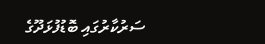ސަރުކާރުގައި ބޮޑުފުޅަދޫގެ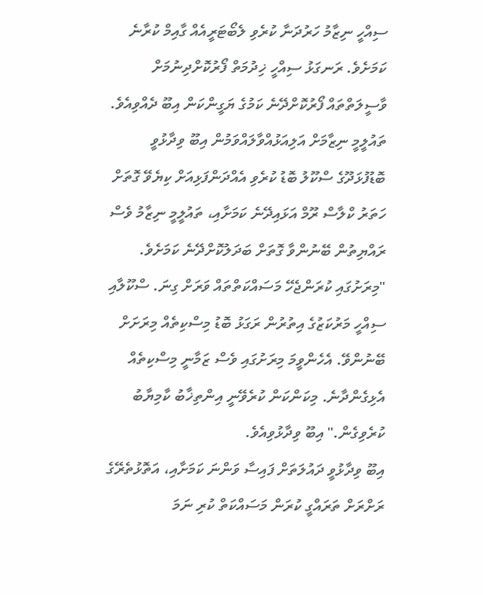ސިއްހީ ނިޒާމު ހަރުދަނާ ކުރެވި ލެބޯޓަރީއެއް ގާއިމް ކުރާނެ ކަމަށެވެ. ރަނގަޅު ސިއްހީ ޚިދުމަތް ފޯރުކޮށްދިނުމަށް ވާސީލަތްތައް ފޯރުކޮށްދޭނެ ކަމުގެ ޔަގީންކަން އިބޫ ދެއްވިއެވެ.
ތައުލީމީ ނިޒާމަށް އަލިއަޅުއްވާލައްވަމުން އިބޫ ވިދާޅުވީ ބޮޑުފުޅަދޫގެ ސްކޫލު ބޮޑު ކުރެވި އެއްދަންފަޅިއަށް ކިޔެވޭ ގޮތަށް ހަތަރު ކްލާސް ރޫމް އަޅައިދޭނެ ކަމަށާއި، ތައުލީމީ ނިޒާމު ވެސް ރައްޔިތުން ބޭނުންވާ ގޮތަށް ބަދަލުކޮށްދޭނެ ކަމަށެވެ.
"މިރަށުގައި ކުރަންޖެހޭ މަސައްކަތްތައް ވަރަށް ގިނަ. ސްކޫލާއި ސިއްހީ މަރުކަޒުގެ އިތުރުން ރަގަޅު ބޮޑު މިސްކިތެއް މިރަށަށް ބޭނުންވޭ. އެހެންވީމަ މިރަށުގައި ވެސް ޒަމާނީ މިސްކިތެއް އެޅިގެންދާނެ. މިކަންކަން ކުރެވޭނީ އިންތިޚާބު ކާމިޔާބު ކުރެވިގެން." އިބޫ ވިދާޅުވިއެވެ.
އިބޫ ވިދާޅުވީ ދައުލަތަށް ފައިސާ ވަންނަ ކަމަށާއި، އަތޮޅުތެރޭގެ ރަށްރަށް ތަރައްގީ ކުރަން މަސައްކަތް ކުރި ނަމަ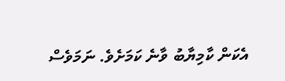އެކަން ކާމިޔާބު ވާނެ ކަމަށެވެ. ނަމަވެސް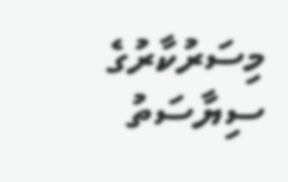މިސަރުކާރުގެ ސިޔާސަތު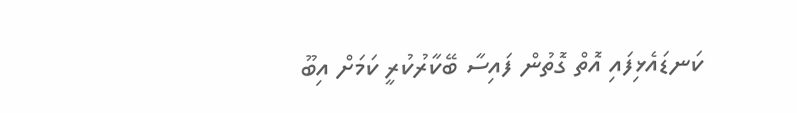ކަނޑައެޅިފައި އޮތް ގޮތުން ފައިސާ ބޭކާރުކުރީ ކަމަށް އިބޫ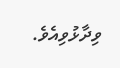ވިދާޅުވިއެވެ.